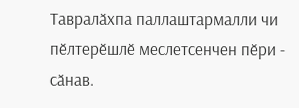Тавралӑхпа паллаштармалли чи пӗлтерӗшлӗ меслетсенчен пӗри - сӑнав.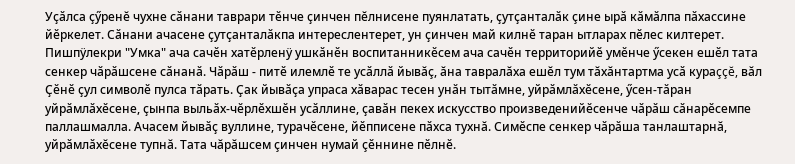Уҫӑлса ҫӳренĕ чухне сӑнани таврари тӗнче ҫинчен пĕлнисене пуянлатать, ҫутҫанталӑк çине ырӑ кӑмӑлпа пӑхассине йӗркелет. Сӑнани ачасене ҫутҫанталӑкпа интереслентерет, ун ҫинчен май килнӗ таран ытларах пӗлес килтерет.
Пишпÿлекри "Умка" ача сачӗн хатӗрленÿ ушкӑнӗн воспитанникӗсем ача сачӗн территорийӗ умӗнче ӳсекен ешӗл тата сенкер чӑрӑшсене сӑнанӑ. Чӑрӑш - питӗ илемлӗ те усӑллӑ йывăç, ăна тавралăха ешĕл тум тăхăнтартма усӑ кураççĕ, вăл Ҫӗнӗ ҫул символӗ пулса тӑрать. Ҫак йывӑҫа упраса хӑварас тесен унӑн тытӑмне, уйрӑмлӑхӗсене, ӳсен-тӑран уйрӑмлӑхӗсене, ҫынпа выльӑх-чӗрлӗхшӗн усӑллине, ҫавӑн пекех искусство произведенийӗсенче чӑрӑш сӑнарӗсемпе паллашмалла. Ачасем йывӑҫ вуллине, турачӗсене, йӗпписене пӑхса тухнă. Симӗспе сенкер чӑрӑша танлаштарнă, уйрӑмлӑхĕсене тупнă. Тата чăрăшсем çинчен нумай çӗннине пӗлнӗ.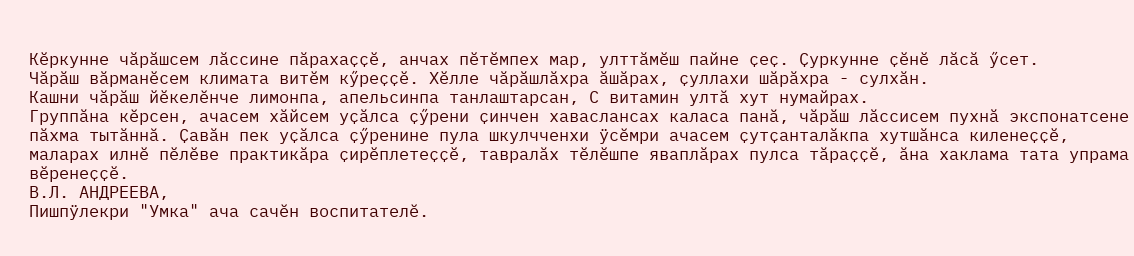Кӗркунне чӑрӑшсем лӑссине пӑрахаҫҫӗ, анчах пӗтӗмпех мар, улттӑмӗш пайне ҫеҫ. Ҫуркунне ҫӗнӗ лӑсӑ ӳсет.
Чӑрӑш вӑрманӗсем климата витӗм кӳреҫҫӗ. Хӗлле чӑрӑшлӑхра ӑшӑрах, ҫуллахи шӑрӑхра - сулхӑн.
Кашни чӑрӑш йӗкелĕнче лимонпа, апельсинпа танлаштарсан, С витамин ултă хут нумайрах.
Группӑна кĕрсен, ачасем хӑйсем уҫӑлса ҫӳрени ҫинчен хаваслансах каласа панă, чӑрӑш лӑссисем пухнӑ экспонатсене пӑхма тытӑннă. Ҫавӑн пек уҫӑлса ҫӳренине пула шкулчченхи ÿсĕмри ачасем ҫутҫанталӑкпа хутшӑнса киленеҫҫӗ, маларах илнӗ пӗлӗве практикӑра ҫирӗплетеҫҫӗ, тавралӑх тӗлӗшпе яваплӑрах пулса тӑраҫҫӗ, ӑна хаклама тата упрама вӗренеҫҫӗ.
В.Л. АНДРЕЕВА,
Пишпÿлекри "Умка" ача сачĕн воспитателĕ.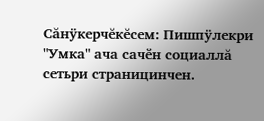Сăнÿкерчĕкĕсем: Пишпÿлекри "Умка" ача сачӗн социаллă сетьри страницинчен.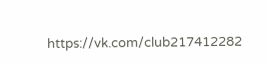https://vk.com/club217412282